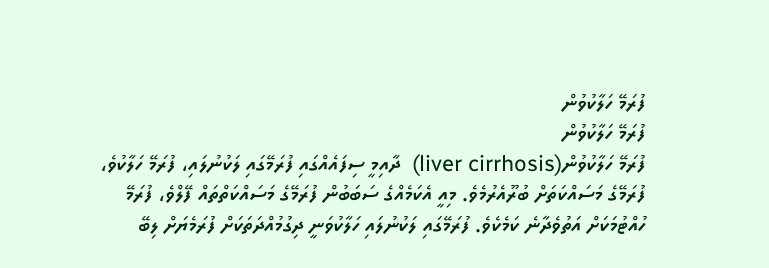ފުރަމޭ ހަލާކުވުން
ފުރަމޭ ހަލާކުވުން
ފުރަމޭ ހަލާކުވުން(liver cirrhosis)  ދާއިމީ ސިފައެއްގައި ފުރަމޭގައި ލަކުނުލައި، ފުރަމޭ ހަލާކުވެ، ފުރަމޭގެ މަސައްކަތަށް ބުރޫއެރުމެވެ. މިއީ އެކަމެއްގެ ސަބަބުން ފުރަމޭގެ މަސައްކަތްތައް ފޭލްވެ، ފުރަމޭ ހުއްޓުމަކަށް އަތުވެދާނެ ކަމެކެވެ. ފުރަމޭގައި ލަކުނުލައި ހަލާކުވަނީ ދިގުމުއްދަތަކަށް ފުރަމެޔަށް ލިބޭ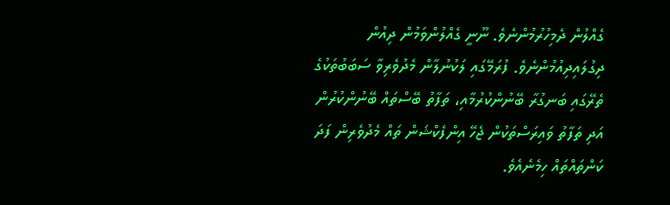ގެއްލުން ދެމިހުރުމުންނެވެ. ނޫނީ ގެއްލުންވަމުން ދިއުން ދިގުލައިދިއުމުންނެވެ. ފުރަމޭގައި ލަކުނުލާން މެދުވެރިވާ ސަބަބުތަކުގެ ތެރޭގައި ބަނގުރާ ބޭނުންކުރުމާއި، ތަފާތު ބޭސްތައް ބޭނުންކުރުން އަދި ތަފާތު ވައިރަސްތަކުން ޖެހޭ އިންފެކްޝަން ތައް މެދުވެރިން ފަދަ ކަންތައްތައް ހިމެނެއެވެ.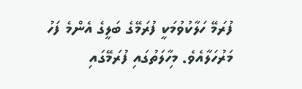ފުރަމޭ ހަލާކުވުމަކީ ފުރަމޭގެ ބަލީގެ އެންމެ ފަހު މަރުހަލާއެވެ. މިހާލަތުގައި ފުރަމޭގައި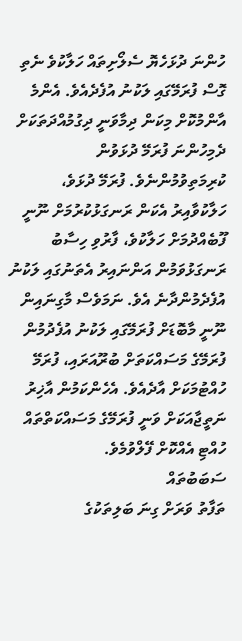ހުންނަ ދުޅަހެޔޮ ސެލޯށިތައް ހަލާކުވެ ނެތި ގޮސް ފުރަމޭގައި ލަކުނު އުފެދެއެވެ. އެންމެ އާންމުކޮށް މިކަން ދިމާވަނީ ދިގުމުއްދަތަކަށް ދެމިހުންނަ ފުރަމޭ ދުޅަވުން ކުރިމަތިވުމުންނެވެ. ފުރަމޭ ދުޅަވެ، ހަލާކުވާއިރު އެކަން ރަނގަޅުކުރުމަށް ނޫނީ ފޫބެއްދުމަށް ހަލާކުވެ، ފާރުވި ހިސާބު ރަނގަޅުވަމުން އަންނައިރު އެތަނުގައި ލަކުނު އުފެދެމުންދާނެ އެވެ. ނަމަވެސް މާގިނައިން ނޫނީ މާބޮޑަށް ފުރަމޭގައި ލަކުނު އުފެދުމުން ފުރަމޭގެ މަސައްކަތަށް ބުރޫއަރައި، ފުރަމޭ ހުއްޓުމަކަށް އާދެއެވެ. އެހެންކަމުން އާޚިރު ނަތީޖާއަކަށް ވަނީ ފުރަމޭގެ މަސައްކަތްތައް ހުއްޓި އެއްކޮށް ފޭލްވުމެވެ.
ސަބަބުތައް
ތަފާތު ވަރަށް ގިނަ ބަލިތަކުގެ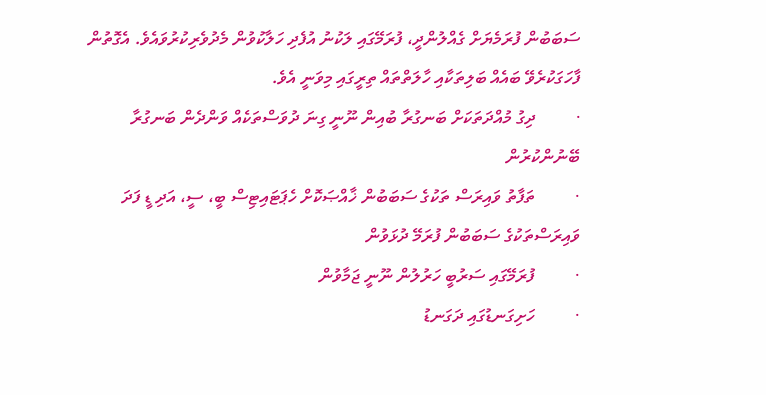ސަބަބުން ފުރަމެޔަށް ގެއްލުންދީ، ފުރަމޭގައި ލަކުނު އުފެދި ހަލާކުވުން މެދުވެރިކުރުވައެވެ. އެގޮތުން ފާހަގަކުރެވޭ ބައެއް ބަލިތަކާއި ހާލަތްތައް ތިރީގައި މިވަނީ އެވެ.
·         ދިގު މުއްދަތަކަށް ބަނގުރާ ބުއިން ނޫނީ ގިނަ ދުވަސްތަކެއް ވަންދެން ބަނގުރާ ބޭނުންކުރުން
·         ތަފާތު ވައިރަސް ތަކުގެ ސަބަބުން ޚާއްޞަކޮށް ހެޕަޓައިޓިސް ބީ، ސީ، އަދި ޑީ ފަދަ ވައިރަސްތަކުގެ ސަބަބުން ފުރަމޭ ދުޅަވުން
·         ފުރަމޭގައި ސަރުބީ ހަރުލުން ނޫނީ ޖަމާވުން
·         ހަށިގަނޑުގައި ދަގަނޑު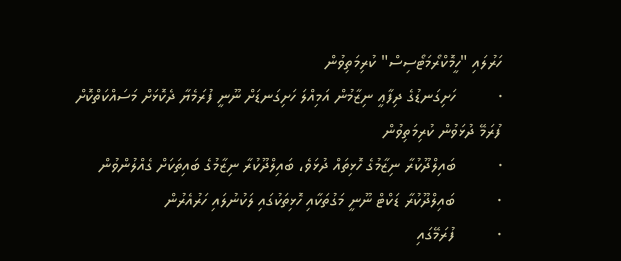ހަރުލައި "ހީމޮކްރޯމަޓޯސިސް" ކުރިމަތިވުން
·         ހަށިގަނޑުގެ ދިފާޢީ ނިޒާމުން އަމިއްލަ ހަށިގަނޑަށް ނޫނީ ފުރަމެޔާ ދެކޮޅަށް މަސައްކަތްކޮށް ފުރަމޭ ދުޅަވުން ކުރިމަތިވުން
·         ބައިލްދޫކުރާ ނިޒާމުގެ ހޮޅިތައް ދުޅަވެ، ބައިލްދޫކުރާ ނިޒާމުގެ ބައިތަކަށް ގެއްލުންވުން
·         ބައިލްދޫކުރާ ޑަކްޓް ނޫނީ މަގުތަކާއި ހޮޅިތަކުގައި ލަކުނުލައި ހަރުއެރުން
·         ފުރަމޭގައި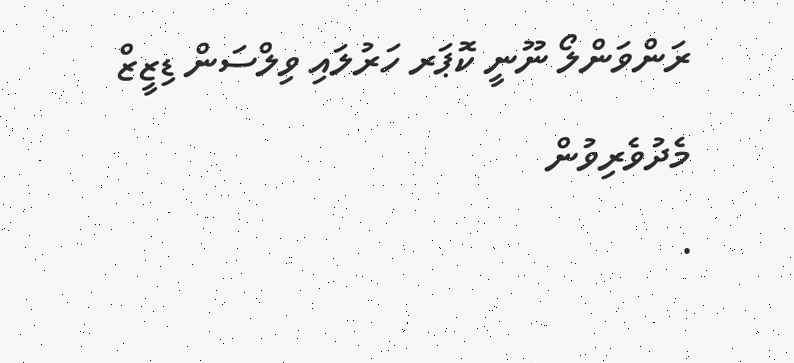ރަންވަންލޯ ނޫނީ ކޮޕަރ ހަރުލައި ވިލްސަން ޑިޒީޒް މެދުވެރިވުން
·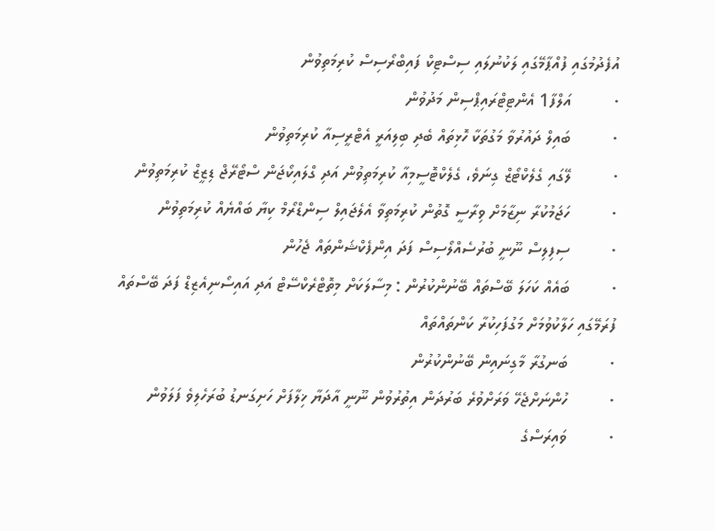އުފެދުމުގައި ފުއްޕާމޭގައި ލަކުނުލައި ސިސްޓިކް ފައިބްރޯސިސް ކުރިމަތިވުން
·         އަލްފާ1 އެންޓިޓްރައިޕްސިން މަދުވުން
·         ބައިލް ދައުރުވާ މަގުތަކާ ހޮޅިތައް ބެދި ބިލިއަރީ އެޓްރީސިއާ ކުރިމަތިވުން
·         ލޭގައި ގެލެކްޓޯޒް ގިނަވެ، ގެލެކްޓޮސީމިއާ ކުރިމަތިވުން އަދި ގްލައިކޯޖަން ސްޓޯރޭޖް ޑިޒީޒް ކުރިމަތިވުން
·         ހަޖަމުކުރާ ނިޒާމަށް ވިރާސީ ގޮތުން ކުރިމަތިވާ އެލެޖައިލް ސިންޑްރޯމް ކިޔާ ބައްޔެއް ކުރިމަތިވުން
·         ސިފިލިސް ނޫނީ ބުރުސެއްލޯސިސް ފަދަ އިންފެކްޝަންތައް ޖެހުން
·         ބައެއް ކަހަލަ ބޭސްތައް ބޭނުންކުރުން : މިސާލަކަށް މިތޮޓްރެކްސޭޓް އަދި އައިސޯނިއެޒިޑް ފަދަ ބޭސްތައް
ފުރަމޭގައި ހަލާކުވުމަށް މަގުފަހިކުރާ ކަންތައްތައް
·         ބަނގުރާ މާގިނައިން ބޭނުންކުރުން
·         ހުންނަށްޖެހޭ ވަރަށްވުރެ ބަރުދަން އިތުރުވުން ނޫނީ އާދަޔާ ޚިލާފަށް ހަށިގަނޑު ބުރަހެލިވެ ފަލަވުން
·         ވައިރަސްގެ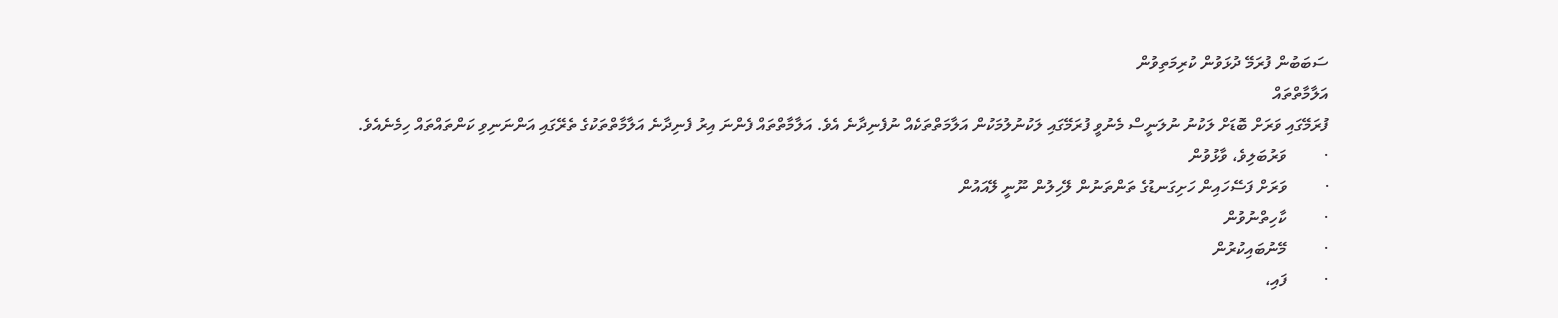ސަބަބުން ފުރަމޭ ދުޅަވުން ކުރިމަތިވުން
އަލާމާތްތައް
ފުރަމޭގައި ވަރަށް ބޮޑަށް ލަކުނު ނުލަނީސް މެނުވީ ފުރަމޭގައި ލަކުނުލުމަކުން އަލާމަތްތަކެއް ނުފެނިދާނެ އެވެ. އަލާމާތްތައް ފެންނަ އިރު ފެނިދާނެ އަލާމާތްތަކުގެ ތެރޭގައި އަންނަނިވި ކަންތައްތައް ހިމެނެއެވެ.
·         ވަރުބަލިވެ، ވާޅުވުން
·         ވަރަށް ފަސޭހައިން ހަށިގަނޑުގެ ތަންތަނުން ލޭހިލުން ނޫނީ ލޭއައުން
·         ކާހިތްނުވުން
·         މޭނުބައިކުރުން
·         ފައި،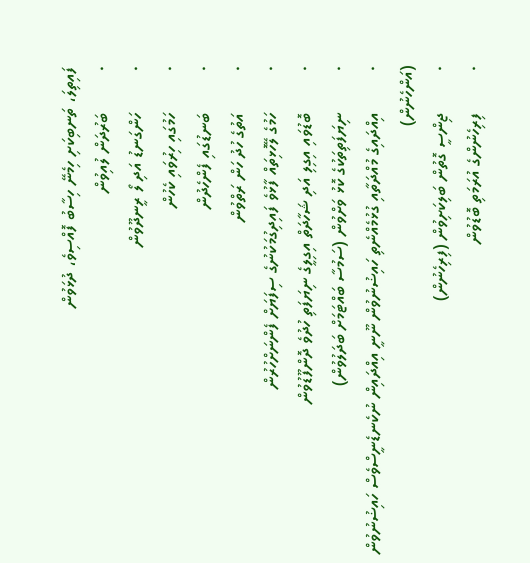ފައިތިލަ، ތަނބިކަށި ހިމެނޭ ހިސާބު ފޮއްސިވެ، ދުޅަވުން
·         ބަރުދަން ލުއިވުން
·         ހަންގަނޑު އަދި ލޯ ރީނދޫވުން
·         ހަމުގައި ހިރުވައި ކެހުން
·         ބަނޑުގައި ފެންހެދުން
·         އަތުގެ ހުދު ހަން ރަތްވުން
·         ހަމުގެ ލޭހޮޅިތައް ފާޅުވެ ފައިދިގުމަކުނުގެ ސިފަޔަށް ފެންނަށްހުރުން
·         ބޮޑުވައި އިގިލި އަދި ޝަހާދަތް އިގިލީގެ ނިޔަފަތި ހުދުވެ ދޮންފޫޑުވުން
·         ނިޔަފަތިތަކުގެ ކޮޅު ވަށްވުން (ސަމުސާ ބައްޓަމަށް ބަދަލުވުން)
·         އިއްދައިގެ މުއްދަތާއި ގުޅުމެއްނެތި ހައިޟުނުވުން ނޫނީ އިއްދައިން ނުކެނޑެނީސްވެސް ހައިޟުނުވުން (އަންހެނުން)
·         ޖިންސީ ގޮތުން ބަލިކަށިވުން (ފިރިހެނުން)
·         ފިރިހެނުންގެ އުރަމަތި ބޮޑުވުން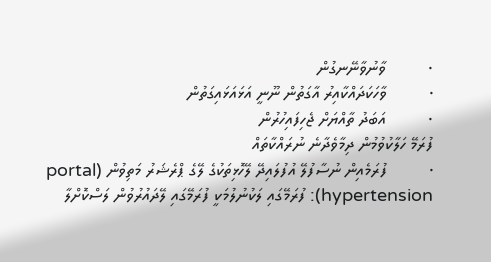·         ވާނުވާނޭނގުން
·         ވާހަކަދައްކާއިރު އާގަތުން ނޫނީ އަޅައަޅައިގަތުން
·         އަބަދު ތާއްޔަށް ޖެހިފައިހުރުން
ފުރަމޭ ހަލާކުވުމުން ދިމާވެދާނެ ނުރައްކާތައް
·         ފުރަމެއިން ނުސާފުލޭ އުފުލައިދޭ ލޭހޮޅިތަކުގެ ލޭގެ ޕްރެޝަރު މަތިވުން (portal hypertension): ފުރަމޭގައި ލަކުނުލުމަކީ ފުރަމޭގައި ލޭދައުރުވުން ލަސްކޮށްލާ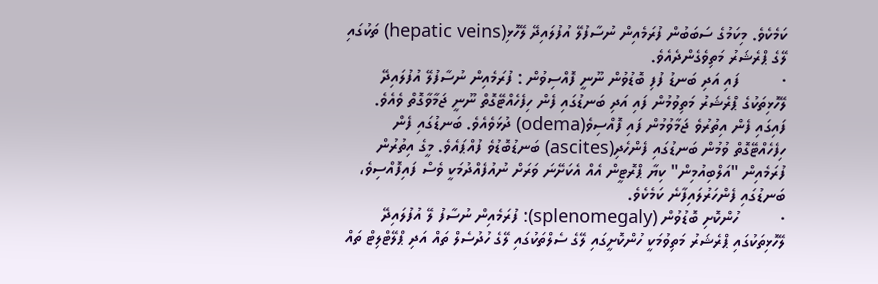ކަމެކެވެ. މިކަމުގެ ސަބަބުން ފުރަމެއިން ނުސާފުލޭ އުފުލައިދޭ ލޭހޮޅި(hepatic veins) ތަކުގައި ލޭގެ ޕްރެޝަރު މަތިވެގެންދެއެވެ.
·         ފައި އަދި ބަނޑު ފުފި ބޮޑުވުން ނޫނީ ފޮއްސިވުން : ފުރަމެއިން ނުސާފުލޭ އުފުލައިދޭ ލޭހޮޅިތަކުގެ ޕްރެޝަރު މަތިވުމުން ފައި އަދި ބަނޑުގައި ފެން ހިފެހެއްޓޭގޮތް ނޫނީ ޖަމާވާގޮތް ވެއެވެ. ފައިގައި ފެން އިތުރުވެ ޖަމާވުމުން ފައި ފޮއްސިވެ(odema) ދުޅަވެއެވެ. ބަނޑުގައި ފެން ހިފެހެއްޓޭގޮތް ވުމުން ބަނޑުގައި ފެންހެދި(ascites) ބަނޑުބޮޑުވެ ފުއްޕައެވެ. މީގެ އިތުރުން ފުރަމެއިން "އަލްބިއުމިން" ކިޔާ ޕްރޮޓީން އެއް އެކަށޭނަ ވަރަށް ނުއުފެއްދުމަކީ ވެސް ފައިފޮއްސިވެ، ބަނޑުގައި ފެންހަރުލައިފާނެ ކަމެކެވެ.
·         ހުންކޮށި ބޮޑުވުން (splenomegaly): ފުރަމެއިން ނުސާފު ލޭ އުފުލައިދޭ ލޭހޮޅިތަކުގައި ޕްރެޝަރު މަތިވުމަކީ ހުންކޮށީގައި ލޭގެ ސެލްތަކުގައި ލޭގެ ހުދުސެލް ތައް އަދި ޕްލޭޓްލިޓް ތައް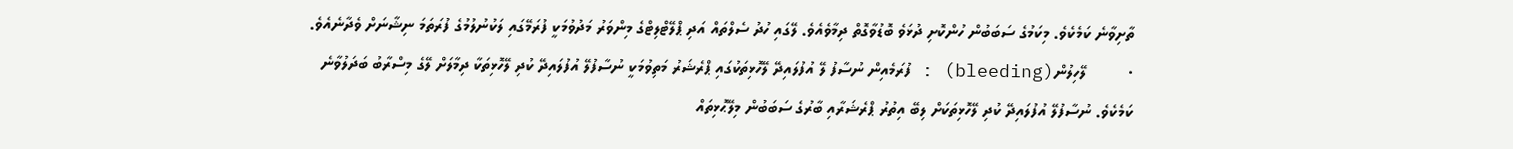ތާށިވާނެ ކަމެކެވެ. މިކަމުގެ ސަބަބުން ހުންކޮށި ދުޅަވެ ބޮޑުވާގޮތް ދިމާވެއެވެ. ލޭގައި ހުދު ސެލްތައް އަދި ޕްލޭޓްލިޓްގެ މިންވަރު މަދުވުމަކީ ފުރަމޭގައި ލަކުނުލުމުގެ ފުރަތަމަ ނިޝާނަށް ވެދާނެއެވެ.
·         ލޭހިލުން(bleeding) : ފުރަމެއިން ނުސާފު ލޭ އުފުލައިދޭ ލޭހޮޅިތަކުގައި ޕްރެޝަރު މަތިވުމަކީ ނުސާފުލޭ އުފުލައިދޭ ކުދި ލޭހޮޅިތަކާ ދިމާލަށް ލޭގެ މިސްރާބު ބަދަލުވާނެ ކަމެކެވެ. ނުސާފުލޭ އުފުލައިދޭ ކުދި ލޭހޮޅިތަކަށް ލިބޭ އިތުރު ޕްރެޝަރާއި ބާރުގެ ސަބަބުން މިލޭޙޮޅިތައް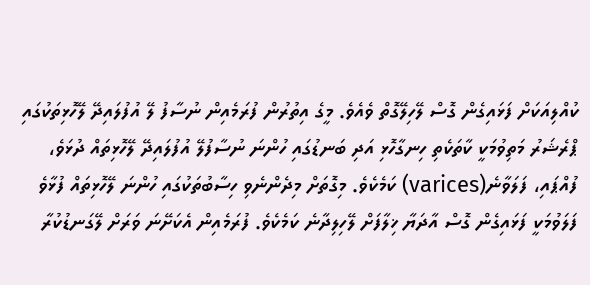ކުއްލިއަކަށް ފަޅައިގެން ގޮސް ލޭހިލޭގޮތް ވެއެވެ. މީގެ އިތުރުން ފުރަމެއިން ނުސާފު ލޭ އުފުލައިދޭ ލޭހޮޅިތަކުގައި ޕްރެޝަރު މަތިވުމަކީ ކާތަކެތި ހިނގާހޮޅި އަދި ބަނޑުގައި ހުންނަ ނުސާފުލޭ އުފުލައިދޭ ލޭހޮޅިތައް ދުޅަވެ، ފުއްޕައި، ފަލަވާނެ(varices) ކަމެކެވެ. މިގޮތަށް މިދެންނެވި ހިސާބުތަކުގައި ހުންނަ ލޭހޮޅިތައް ފުޅާވެ ފަލަވުމަކީ ފަޅައިގެން ގޮސް އާދަޔާ ޚިލާފަށް ލޭހިލިދާނެ ކަމެކެވެ. ފުރަމެއިން އެކަށޭނަ ވަރަށް ލޭގަނޑުކުރާ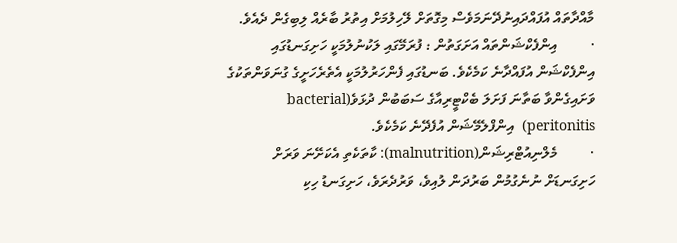މާއްދާތައް އުފައްދައިނުދޭނަމަވެސް މިގޮތަށް ލޭހިލުމަށް އިތުރު ބާރެއް ލިބިގެން ދެއެވެ.
·         އިންފެކްޝަންތައް އަށަގަތުން : ފުރަމޭގައި ލަކުނުލުމަކީ ހަށިގަނޑުގައި އިންފެކްޝަން އުފައްދާނެ ކަމެކެވެ. ބަނޑުގައި ފެންހަރުލުމަކީ އެތެރެހަށީގެ ގުނަވަންތަކުގެ ވަށައިގެންވާ ބަތާނަ ފަށަލަ ބެކްޓީރިއާގެ ސަބަބުން ދުޅަވެ(bacterial peritonitis)  އިންފްލެމޭޝަން އުފެދޭނެ ކަމެކެވެ.
·         މެލްނިއުޓްރިޝަން(malnutrition): ކާތަކެތި އެކަށޭނަ ވަރަށް ހަށިގަނޑަށް ނުނެގުމުން ބަރުދަން ލުއިވެ، ވަރުދެރަވެ، ހަށިގަނޑު ހިކި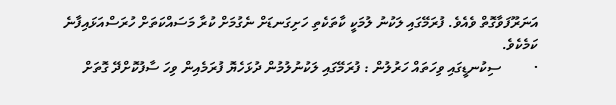އަނަރޫފަވާގޮތް ވެއެވެ. ފުރަމޭގައި ލަކުނު ލުމަކީ ކާތަކެތި ހަށިގަނޑަށް ނެގުމަށް ކުރާ މަސައްކަތަށް ހުރަސްއަޅައިފާނެ ކަމެކެވެ.
·         ސިކުނޑީގައި ވިހަތައް ހަރުލުން : ފުރަމޭގައި ލަކުނުލުމުން ދުޅަހެޔޮ ފުރަމެއިން ވިހަ ސާފުކޮށްދޭ ގޮތަށް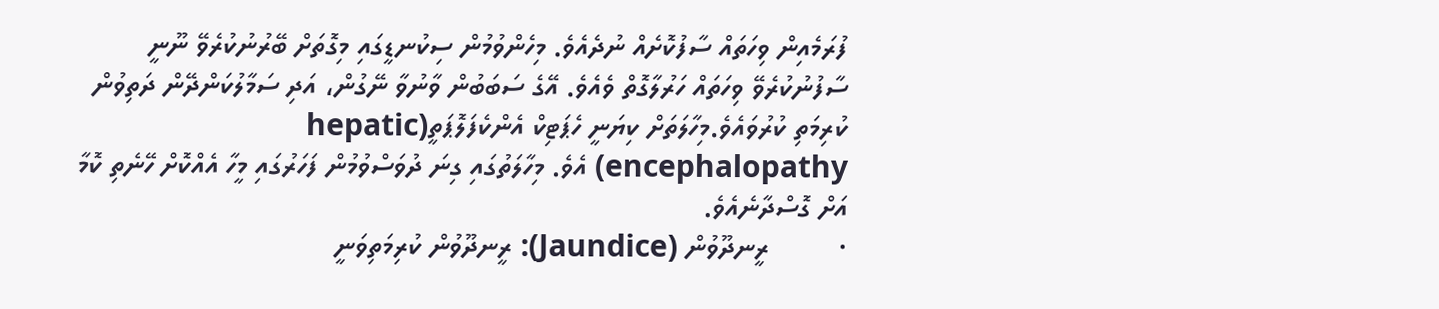ފުރަމެއިން ވިހަތައް ސާފުކޮށެއް ނުދެއެވެ. މިހެންވުމުން ސިކުނޑީގައި މިގޮތަށް ބޭރުނުކުރެވޭ ނޫނީ ސާފުނުކުރެވޭ ވިހަތައް ހަރުލާގޮތް ވެއެވެ. އޭގެ ސަބަބުން ވާނުވާ ނޭގުން، އަދި ސަމާލުކަންދޭން ދަތިވުން ކުރިމަތި ކުރުވައެވެ.މިހާލަތަށް ކިޔަނީ ހެޕަޓިކް އެންކެފަލޮޕަތީ(hepatic encephalopathy) އެވެ. މިހާލަތުގައި ގިނަ ދުވަސްވުމުން ފަހަރުގައި މީހާ އެއްކޮށް ހޭނެތި ކޮމާ އަށް ގޮސްދާނެއެވެ.
·         ރީނދޫވުން (Jaundice): ރީނދޫވުން ކުރިމަތިވަނީ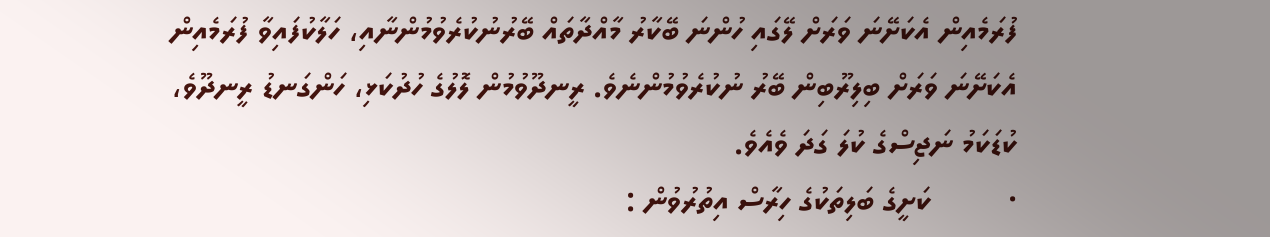ފުރަމެއިން އެކަށޭނަ ވަރަށް ލޭގައި ހުންނަ ބޭކާރު މާއްދާތައް ބޭރުނުކުރެވުމުންނާއި، ހަލާކުފައިވާ ފުރަމެއިން އެކަށޭނަ ވަރަށް ބިލިރޫބިން ބޭރު ނުކުރެވުމުންނެވެ. ރީނދޫވުމުން ލޮލުގެ ހުދުކަޅި، ހަންގަނޑު ރީނދޫވެ، ކުޑަކަމު ނަޖިސްގެ ކުލަ ގަދަ ވެއެވެ.
·         ކަށީގެ ބަލިތަކުގެ ހިރާސް އިތުރުވުން :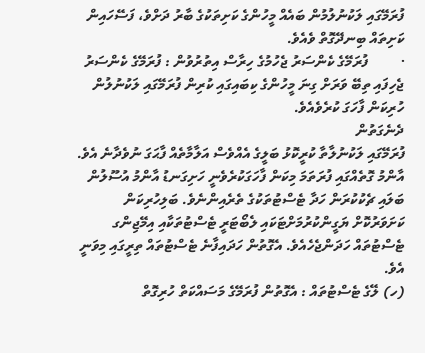ފުރަމޭގައި ލަކުނުލުމުން ބައެއް މީހުންގެ ކަށިތަކުގެ ބާރު ދަށްވެ، ފަސޭހައިން ކަށިތައް ބިނދޭގޮތް ވެއެވެ.
·         ފުރަމޭގެ ކެންސަރު ޖެހުމުގެ ހިރާސް އިތުރުވުން : ފުރަމޭގެ ކެންސަރު ޖެހިފައި ތިބޭ ވަރަށް ގިނަ މީހުންގެ ކިބައިގައި ކުރިން ފުރަމޭގައި ލަކުނުލުން ހުރިކަން ފާހަގަ ކުރެވެއެވެ.
ދެނެގަތުން
ފުރަމޭގައި ލަކުނުލާތާ ކުރީކޮޅު ބަލީގެ އެއްވެސް އަލާމާތެއް ފާޙަގަ ނުވެދާނެ އެވެ. އާންމު ގޮތެއްގައި ފުރަތަމަ މިކަން ފާހަގަކުރެވެނީ ހަށިގަނޑު އާންމު އުސޫލުން ބަލައި ޗެކުކުރަން ހަދާ ޓެސްޓުތަކުގެ ތެރެއިންނެވެ. ބަލިހުރިކަން ކަށަވަރުކޮށް ޔަގީންކުރުމަށްޓަކައި ލެބޯޓަރީ ޓެސްޓުތަކާއި އިމޭޖިންގ ޓެސްޓުތައް ހަދަންޖެހެއެވެ. އެގޮތުން ހަދައިފާނެ ޓެސްޓުތައް ތިރީގައި މިވަނީ އެވެ.
(ހ) ލޭގެ ޓެސްޓުތައް : އެގޮތުން ފުރަމޭގެ މަސައްކަތް ހުރިގޮތް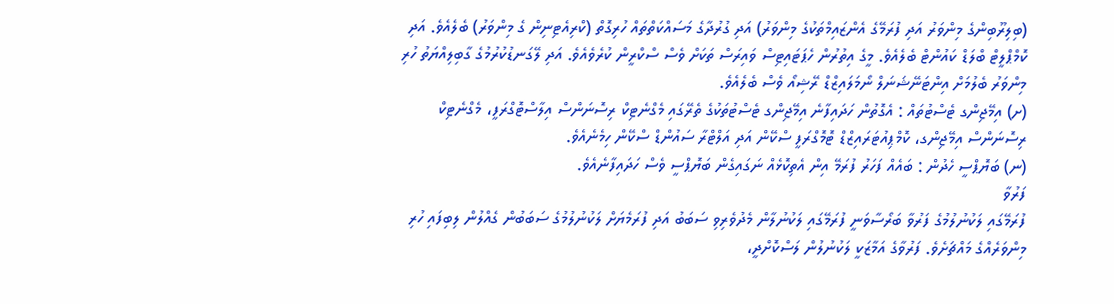(ބިލިރޫބިންގެ މިންވަރު އަދި ފުރަމޭގެ އެންޒައިމްތަކުގެ މިންވަރު) އަދި ގުރުދާގެ މަސައްކަތްތައް ހުރިގޮތް (ކްރިއެޓިނިން ގެ މިންވަރު) ބެލެއެވެ. އަދި ކޮމްޕްލީޓް ބްލަޑް ކައުންޓް ބެލެއެވެ. މީގެ އިތުރުން ހެޕަޓައިޓިސް ވައިރަސް ތަކަށް ވެސް ސްކްރީން ކުރެވެއެވެ. އަދި ލޭގަނޑުކުރުމުގެ ގާބިލިއްޔަތު ހުރި މިންވަރު ބެލުމަށް އިންޓަނޭޝަނަލް ނޯމަލައިޒްޑް ރޭޝިއޯ ވެސް ބެލެއެވެ.
(ށ) އިމޭޖިންގ ޓެސްޓުތައް : އެގޮތުން ހަދައިފާނެ އިމޭޖިންގ ޓެސްޓުތަކުގެ ތެރޭގައި މެގްނެޓިކް ރިސޮނަންސް އިލާސްޓޮގްރަފީ، މެގްނެޓިކް ރިސޮނަންސް އިމޭޖިންގ، ކޮމްޕިއުޓަރައިޒްޑް ޓޮމޮގްރަފީ ސްކޭން އަދި އަލްޓްރާ ސައުންޑް ސްކޭން ހިމެނެއެވެ.
(ނ) ބަޔޮޕްސީ ހެދުން : ބައެއް ފަހަރު ފުރަމޭ އިން އެތިކޮޅެއް ނަގައިގެން ބަޔޮޕްސީ ވެސް ހަދައިފާނެއެވެ.
ފަރުވާ
ފުރަމޭގައި ލަކުނުލުމުގެ ފަރުވާ ބަރޯސާވަނީ ފުރަމޭގައި ލަކުނުލާން މެދުވެރިވި ސަބަބު އަދި ފުރަމެޔަށް ލަކުނުލުމުގެ ސަބަބުން ގެއްލުން ލިބިފައި ހުރި މިންވަރެއްގެ މައްޗަށެވެ. ފަރުވާގެ އަމާޒަކީ ލަކުނުލުން ލަސްކޮށްދީ،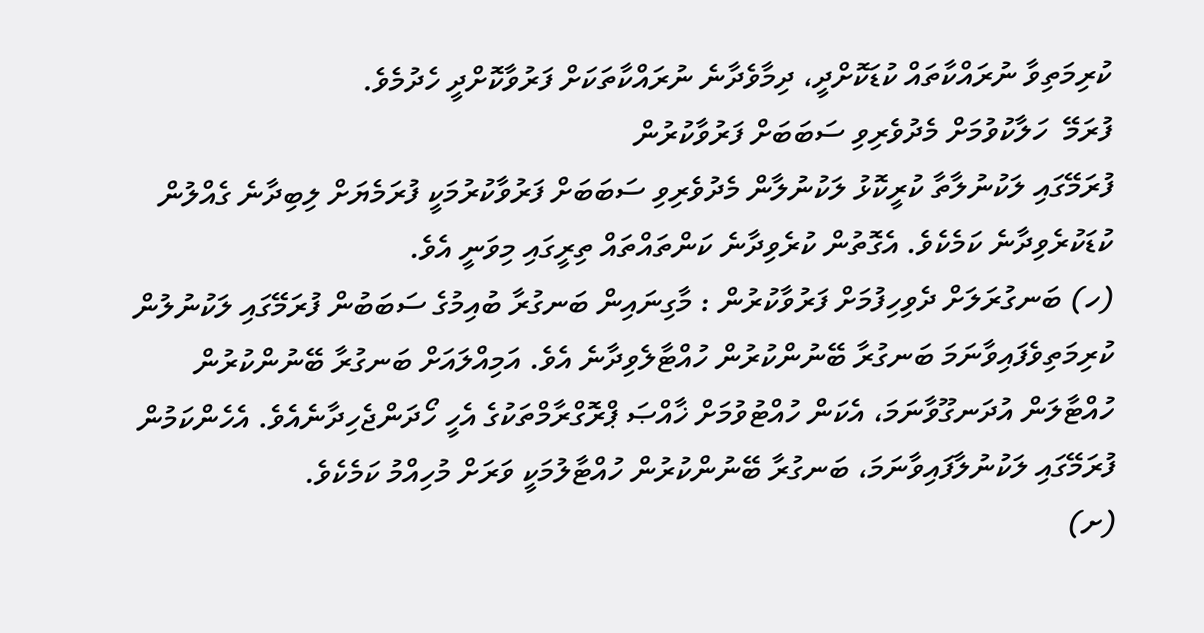ކުރިމަތިވާ ނުރައްކާތައް ކުޑަކޮށްދީ، ދިމާވެދާނެ ނުރައްކާތަކަށް ފަރުވާކޮށްދީ ހެދުމެވެ.
ފުރަމޭ  ހަލާކުވުމަށް މެދުވެރިވި ސަބަބަށް ފަރުވާކުރުން
ފުރަމޭގައި ލަކުނުލާތާ ކުރީކޮޅު ލަކުނުލާން މެދުވެރިވި ސަބަބަށް ފަރުވާކުރުމަކީ ފުރަމެޔަށް ލިބިދާނެ ގެއްލުން ކުޑަކުރެވިދާނެ ކަމެކެވެ. އެގޮތުން ކުރެވިދާނެ ކަންތައްތައް ތިރީގައި މިވަނީ އެވެ.
(ހ) ބަނގުރަލަށް ދެވިހިފުމަށް ފަރުވާކުރުން : މާގިނައިން ބަނގުރާ ބުއިމުގެ ސަބަބުން ފުރަމޭގައި ލަކުނުލުން ކުރިމަތިވެފައިވާނަމަ ބަނގުރާ ބޭނުންކުރުން ހުއްޓާލެވިދާނެ އެވެ. އަމިއްލައަށް ބަނގުރާ ބޭނުންކުރުން ހުއްޓާލަން އުދަނގޫވާނަމަ، އެކަން ހުއްޓުވުމަށް ޚާއްޞަ ޕްރޮގްރާމްތަކުގެ އެހީ ހޯދަންޖެހިދާނެއެވެ. އެހެންކަމުން ފުރަމޭގައި ލަކުނުލާފައިވާނަމަ، ބަނގުރާ ބޭނުންކުރުން ހުއްޓާލުމަކީ ވަރަށް މުހިއްމު ކަމެކެވެ.
(ށ)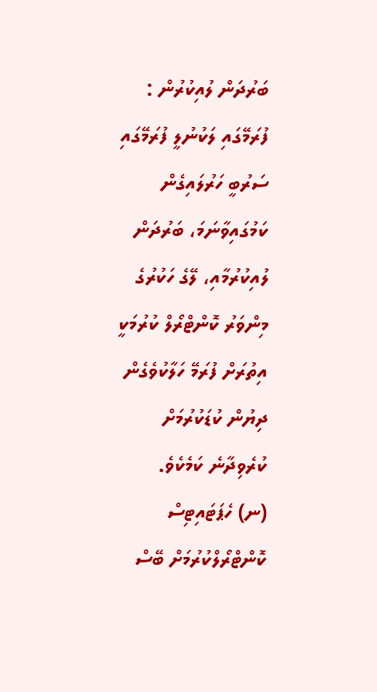ބަރުދަން ލުއިކުރުން : ފުރަމޭގައި ލަކުނުލީ ފުރަމޭގައި ސަރުބީ ހަރުލައިގެން ކަމުގައިވާނަމަ، ބަރުދަން ލުއިކުރުމާއި، ލޭގެ ހަކުރުގެ މިންވަރު ކޮންޓްރޯލް ކުރުމަކީ އިތުރަށް ފުރަމޭ ހަލާކުވެގެން ދިޔުން ކުޑަކުރުމަށް ކުރެވިދާނެ ކަމެކެވެ.
(ނ) ހެޕަޓައިޓިސް ކޮންޓްރޯލްކުރުމަށް ބޭސް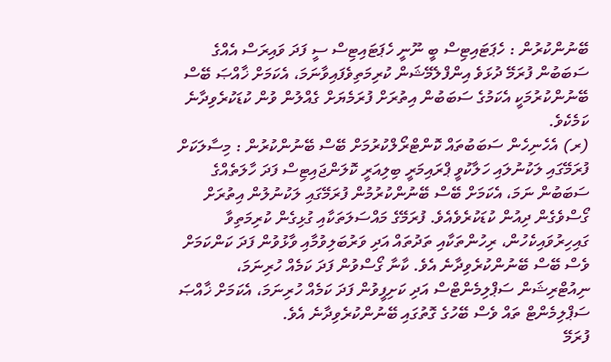ބޭނުންކުރުން : ހެޕަޓައިޓިސް ބީ ނޫނީ ހެޕަޓައިޓިސް ސީ ފަދަ ވައިރަސް އެއްގެ ސަބަބުން ފުރަމޭ ދުޅަވެ އިންފްލެމޭޝަން ކުރިމަތިވެފައިވާނަމަ، އެކަމަށް ޚާއްޞަ ބޭސް ބޭނުންކުރުމަކީ އެކަމުގެ ސަބަބުން އިތުރަށް ފުރަމެޔަށް ގެއްލުން ވުން ކުޑަކުރެވިދާނެ ކަމެކެވެ.
(ރ) އެހެނިހެން ސަބަބުތައް ކޮންޓްރޯލްކުރުމަށް ބޭސް ބޭނުންކުރުން : މިސާލަކަށް ފުރަމޭގައި ލަކުނުލައި ހަލާކުވީ ޕްރައިމަރީ ބިލިއަރީ ކޮލަންޖައިޓިސް ފަދަ ހާލަތެއްގެ ސަބަބުން ނަމަ، އެކަމަށް ބޭސް ބޭނުންކުރުމުން ފުރަމޭގައި ލަކުނުލުން އިތުރަށް ގޯސްވެގެން ދިއުން ކުޑަކުރެވެއެވެ. ފުރަމޭގެ މައްސަލަތަކާއި ގުޅިގެން ކުރިމަތިވާ ގައިހިރުވައިކެހުން، ރިހުންތަކާއި ތަދުތައް އަދި ވަރުބަލިވުމާއި ވާޅުވުން ފަދަ ކަންކަމަށް ވެސް ބޭސް ބޭނުންކުރެވިދާނެ އެވެ. ކާނާ ގޯސްވުން ފަދަ ކަމެއް ހުރިނަމަ، ނިއުޓްރިޝަން ސަޕްލިމެންޓްސް އަދި ކަށިފީވުން ފަދަ ކަމެއް ހުރިނަމަ، އެކަމަށް ޚާއްޞަ ސަޕްލިމެންޓް ތައް ވެސް ބޭހުގެ ގޮތުގައި ބޭނުންކުރެވިދާނެ އެވެ.
ފުރަމޭ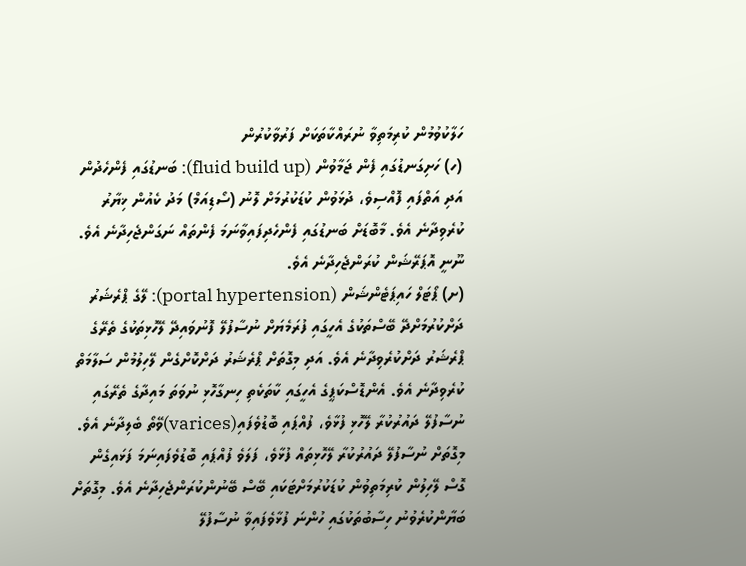ހަލާކުވުމުން ކުރިމަތިވާ ނުރައްކާތަކަށް ފަރުވާކުރުން
(ހ) ހަށިގަނޑުގައި ފެން ޖަމާވުން (fluid build up): ބަނޑުގައި ފެންހެދުން އަދި އަތްފައި ފޮއްސިވެ، ދުޅަވުން ކުޑަކުރުމަށް ލޮނު (ސޯޑިއަމް) މަދު ކެއުން ޚިޔާރު ކުރެވިދާނެ އެވެ. މާބޮޑަށް ބަނޑުގައި ފެންހެދިފައިވާނަމަ ފެންތައް ނަގަންޖެހިދާނެ އެވެ. ނޫނީ އޮޕަރޭޝަން ކުރަންޖެހިދާނެ އެވެ.
(ށ) ޕޯޓަލް ހައިޕަޓެންޝަން (portal hypertension): ލޭގެ ޕްރެޝަރު ދަށްކުރުމަށްދޭ ބޭސްތަކުގެ އެހީގައި ފުރަމެޔަށް ނުސާފުލޭ ފޮނުވައިދޭ ލޭހޮޅިތަކުގެ ތެރޭގެ ޕްރެޝަރު ދަށްކުރެވިދާނެ އެވެ. އަދި މިގޮތަށް ޕްރެޝަރު ދަށްކޮށްގެން ލޭހިލުމުން ސަލާމަތް ކުރެވިދާނެ އެވެ. އެންޑޮސްކަޕީގެ އެހީގައި ކާތަކެތި ހިނގާހޮޅި ނުވަތަ މައިދާގެ ތެރޭގައި ނުސާފުލޭ ދައުރުކުރާ ލޭހޮޅި ފުޅާވެ، ފުއްޕައި ބޮޑުވެފައި(varices)ވޭތޯ ބެލިދާނެ އެވެ. މިގޮތަށް ނުސާފުލޭ ދައުރުކުރާ ލޭހޮޅިތައް ފުޅާވެ، ފަލަވެ ފުއްޕައި ބޮޑުވެފައިނަމަ ފަޅައިގެން ގޮސް ލޭހިލުން ކުރިމަތިވުން ކުޑަކުރުމަށްޓަކައި ބޭސް ބޭނުންކުރަންޖެހިދާނެ އެވެ. މިގޮތަށް ބަޔާންކުރެވުނު ހިސާބުތަކުގައި ހުންނަ ފުޅާވެފައިވާ ނުސާފުލޭ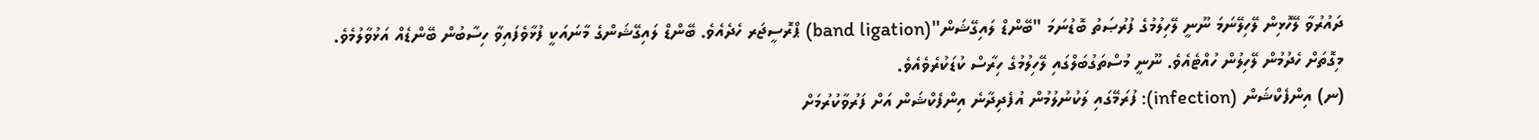ދައުރުވާ ލޭހޮޅިން ލޭހިލޭނަމަ ނޫނީ ލޭހިލުމުގެ ފުރުޞަތު ބޮޑުނަމަ "ބޭންޑް ލައިގޭޝަން"(band ligation) ޕްރޮސީޖަރ ހެދެއެވެ. ބޭންޑް ލައިގޭޝަންގެ މާނައަކީ ފުޅާވެފައިވާ ހިސާބުން ބޭންޑެއް އަޅުވާލުމެވެ. މިގޮތަށް ހެދުމުން ލޭހިލުން ހުއްޓެއެވެ. ނޫނީ މުސްތަގުބަލްގައި ލޭހިލުމުގެ ހިރާސް ކުޑަކުރެވެއެވެ.
(ނ) އިންފެކްޝަން (infection): ފުރަމޭގައި ލަކުނުލުމުން އުފެދިދާނެ އިންފެކްޝަން އަށް ފަރުވާކުރުމަށް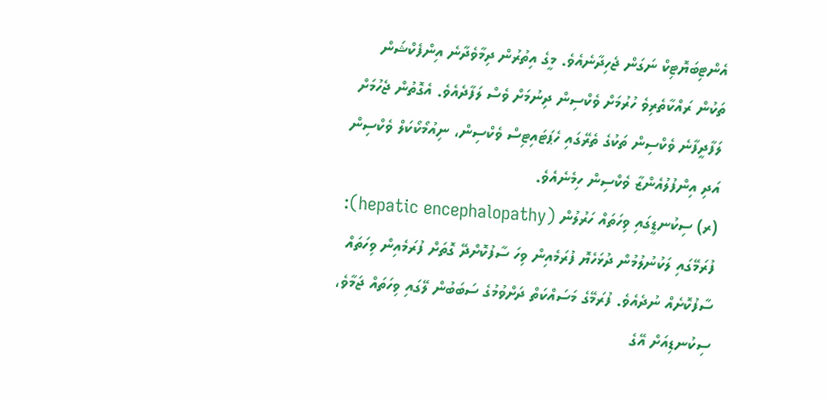އެންޓިބަޔޮޓިކް ނަގަން ޖެހިދާނެއެވެ. މީގެ އިތުރުން ދިމާވެދާނެ އިންފެކްޝަން ތަކުން ރައްކާތެރިވެ ހުރުމަށް ވެކްސިން ދިނުމަށް ވެސް ލަފާދެއެވެ. އެގޮތުން ޖެހުމަށް ލަފާދީފާނެ ވެކްސިން ތަކުގެ ތެރޭގައި ހެޕަޓައިޓިސް ވެކްސިން، ނިއުމޯކޯކަލް ވެކްސިން އަދި އިންފުލުއެންޒާ ވެކްސިން ހިމެނެއެވެ.
(ރ) ސިކުނޑީގައި ވިހަތައް ހަރުލުން (hepatic encephalopathy): ފުރަމޭގައި ލަކުނުލުމުން ދުޅަހެޔޮ ފުރަމެއިން ވިހަ ސާފުކޮށްދޭ ގޮތަށް ފުރަމެއިން ވިހަތައް ސާފުކޮށެއް ނުދެއެވެ. ފުރަމޭގެ މަސައްކަތް ދަށްވުމުގެ ސަބަބުން ލޭގައި ވިހަތައް ޖަމާވެ، ސިކުނޑިއަށް އޭގެ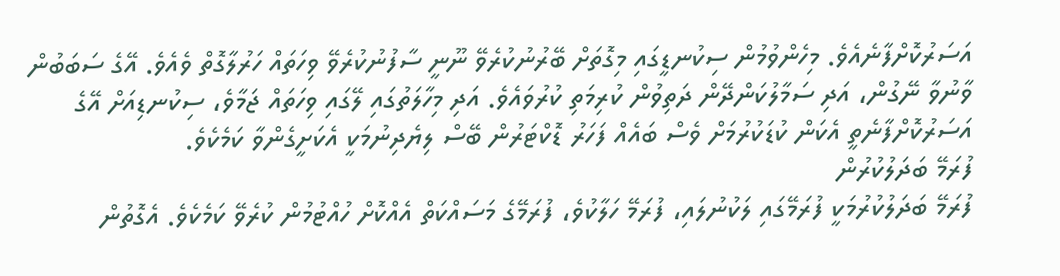އަސަރުކޮށްފާނެއެވެ. މިހެންވުމުން ސިކުނޑީގައި މިގޮތަށް ބޭރުނުކުރެވޭ ނޫނީ ސާފުނުކުރެވޭ ވިހަތައް ހަރުލާގޮތް ވެއެވެ. އޭގެ ސަބަބުން ވާނުވާ ނޭގުން، އަދި ސަމާލުކަންދޭން ދަތިވުން ކުރިމަތި ކުރުވައެވެ. އަދި މިހާލަތުގައި ލޭގައި ވިހަތައް ޖަމާވެ، ސިކުނޑިއަށް އޭގެ އަސަރުކޮށްފާނެތީ އެކަން ކުޑަކުރުމަށް ވެސް ބައެއް ފަހަރު ޑޮކްޓަރުން ބޭސް ލިޔެދިނުމަކީ އެކަށީގެންވާ ކަމެކެވެ.
ފުރަމޭ ބަދަލުކުރުން
ފުރަމޭ ބަދަލުކުރުމަކީ ފުރަމޭގައި ލަކުނުލައި، ފުރަމޭ ހަލާކުވެ، ފުރަމޭގެ މަސައްކަތް އެއްކޮށް ހުއްޓުމުން ކުރެވޭ ކަމެކެވެ. އެގޮތުން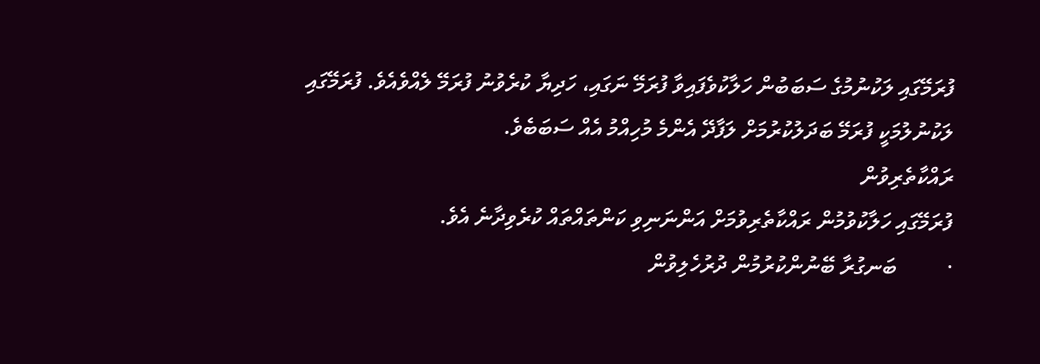ފުރަމޭގައި ލަކުނުމުގެ ސަބަބުން ހަލާކުވެފައިވާ ފުރަމޭ ނަގައި، ހަދިޔާ ކުރެވުނު ފުރަމޭ ލެއްވެއެވެ. ފުރަމޭގައި ލަކުނުލުމަކީ ފުރަމޭ ބަދަލުކުރުމަށް ލަފާދޭ އެންމެ މުހިއްމު އެއް ސަބަބެވެ.
ރައްކާތެރިވުން
ފުރަމޭގައި ހަލާކުވުމުން ރައްކާތެރިވުމަށް އަންނަނިވި ކަންތައްތައް ކުރެވިދާނެ އެވެ.
·         ބަނގުރާ ބޭނުންކުރުމުން ދުރުހެލިވުން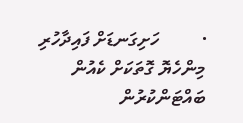·         ހަށިގަނޑަށް ފައިދާހުރި މިންހެޔޮ ގޮތަކަށް ކެއުން ބައްޓަންކުރުން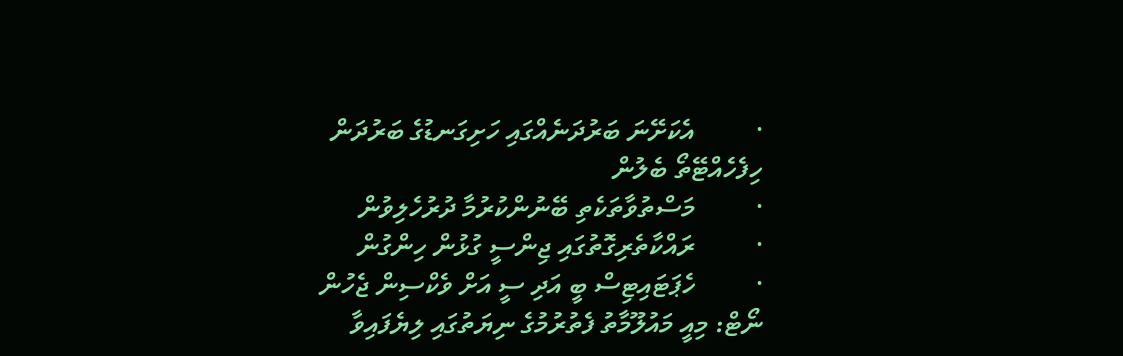·         އެކަށޭނަ ބަރުދަނެއްގައި ހަށިގަނޑުގެ ބަރުދަން ހިފެހެއްޓޭތޯ ބެލުން
·         މަސްތުވާތަކެތި ބޭނުންކުރުމާ ދުރުހެލިވުން
·         ރައްކާތެރިގޮތުގައި ޖިންސީ ގުޅުން ހިންގުން
·         ހެޕަޓައިޓިސް ބީ އަދި ސީ އަށް ވެކްސިން ޖެހުން
ނޯޓް: މިއީ މައުލޫމާތު ފެތުރުމުގެ ނިޔަތުގައި ލިޔެފައިވާ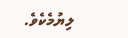ލިޔުމެކެވެ.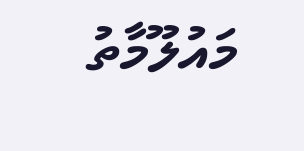މައުލޫމާތު